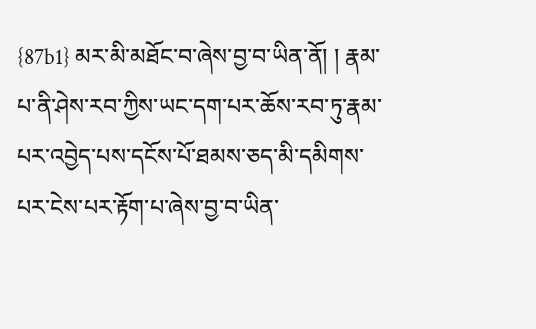{87b1} མར་མི་མཐོང་བ་ཞེས་བྱ་བ་ཡིན་ནོ། ། རྣམ་པ་ནི་ཤེས་རབ་ཀྱིས་ཡང་དག་པར་ཆོས་རབ་ཏུ་རྣམ་པར་འབྱེད་པས་དངོས་པོ་ཐམས་ཅད་མི་དམིགས་པར་ངེས་པར་རྟོག་པ་ཞེས་བྱ་བ་ཡིན་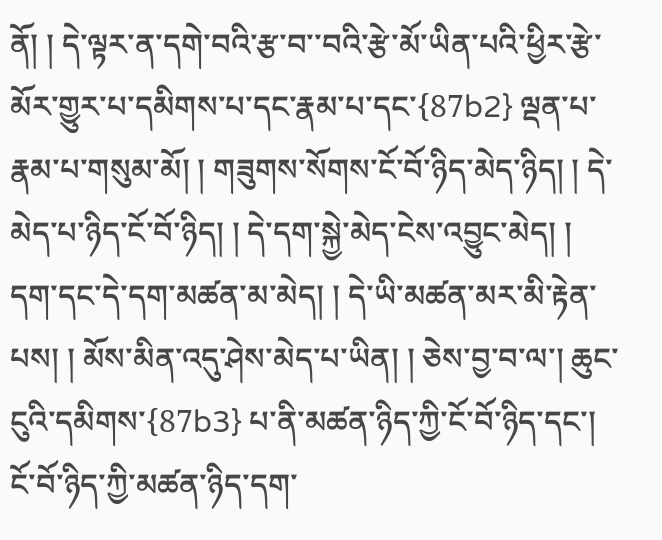ནོ། ། དེ་ལྟར་ན་དགེ་བའི་རྩ་བ་་བའི་རྩེ་མོ་ཡིན་པའི་ཕྱིར་རྩེ་མོར་གྱུར་པ་དམིགས་པ་དང་རྣམ་པ་དང་{87b2} ལྡན་པ་རྣམ་པ་གསུམ་མོ། ། གཟུགས་སོགས་ངོ་བོ་ཉིད་མེད་ཉིད། ། དེ་མེད་པ་ཉིད་ངོ་བོ་ཉིད། ། དེ་དག་སྐྱེ་མེད་ངེས་འབྱུང་མེད། ། དག་དང་དེ་དག་མཚན་མ་མེད། ། དེ་ཡི་མཚན་མར་མི་རྟེན་པས། ། མོས་མིན་འདུ་ཤེས་མེད་པ་ཡིན། ། ཅེས་བྱ་བ་ལ་། ཆུང་ངུའི་དམིགས་{87b3} པ་ནི་མཚན་ཉིད་ཀྱི་ངོ་བོ་ཉིད་དང་། ངོ་བོ་ཉིད་ཀྱི་མཚན་ཉིད་དག་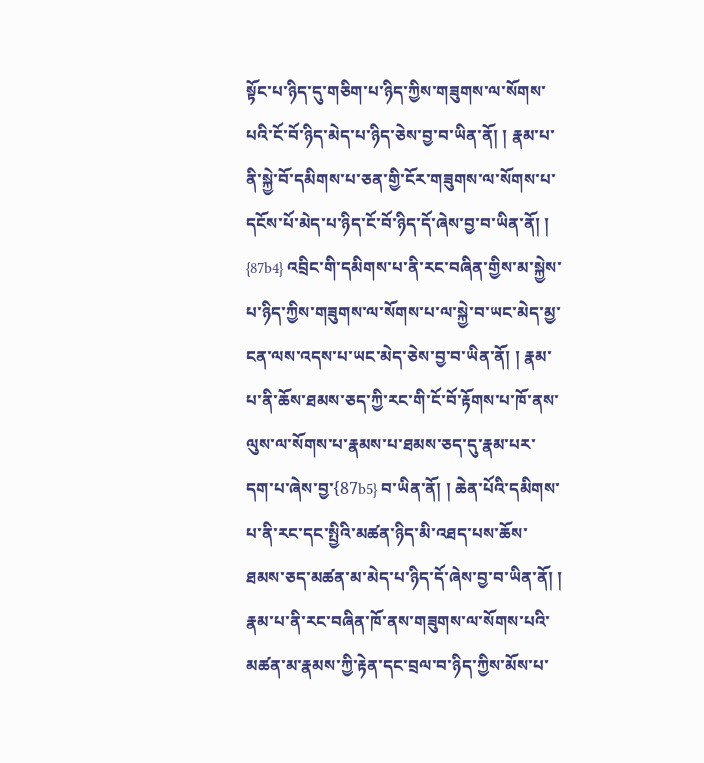སྟོང་པ་ཉིད་དུ་གཅིག་པ་ཉིད་ཀྱིས་གཟུགས་ལ་སོགས་པའི་ངོ་བོ་ཉིད་མེད་པ་ཉིད་ཅེས་བྱ་བ་ཡིན་ནོ། ། རྣམ་པ་ནི་སྐྱེ་བོ་དམིགས་པ་ཅན་གྱི་ངོར་གཟུགས་ལ་སོགས་པ་དངོས་པོ་མེད་པ་ཉིད་ངོ་བོ་ཉིད་དོ་ཞེས་བྱ་བ་ཡིན་ནོ། ། {87b4} འབྲིང་གི་དམིགས་པ་ནི་རང་བཞིན་གྱིས་མ་སྐྱེས་པ་ཉིད་ཀྱིས་གཟུགས་ལ་སོགས་པ་ལ་སྐྱེ་བ་ཡང་མེད་མྱ་ངན་ལས་འདས་པ་ཡང་མེད་ཅེས་བྱ་བ་ཡིན་ནོ། ། རྣམ་པ་ནི་ཆོས་ཐམས་ཅད་ཀྱི་རང་གི་ངོ་བོ་རྟོགས་པ་ཁོ་ནས་ལུས་ལ་སོགས་པ་རྣམས་པ་ཐམས་ཅད་དུ་རྣམ་པར་དག་པ་ཞེས་བྱ་{87b5} བ་ཡིན་ནོ། ། ཆེན་པོའི་དམིགས་པ་ནི་རང་དང་སྤྱིའི་མཚན་ཉིད་མི་འཐད་པས་ཆོས་ཐམས་ཅད་མཚན་མ་མེད་པ་ཉིད་དོ་ཞེས་བྱ་བ་ཡིན་ནོ། ། རྣམ་པ་ནི་རང་བཞིན་ཁོ་ནས་གཟུགས་ལ་སོགས་པའི་མཚན་མ་རྣམས་ཀྱི་རྟེན་དང་བྲལ་བ་ཉིད་ཀྱིས་མོས་པ་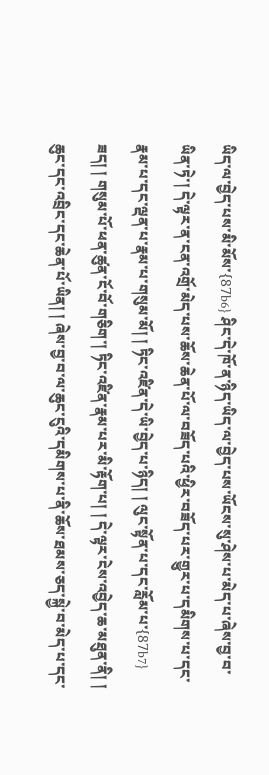ཡིད་ལ་བྱེད་པས་མི་མོས་{87b6} ཤིང་དེ་ཁོ་ན་ཉིད་ཡིད་ལ་བྱེད་པས་ཡོངས་སུ་ཤེས་པ་མེད་པ་ཞེས་བྱ་བ་ཡིན་ཏེ་། དེ་ལྟར་ན་ངན་འགྲོ་མེད་པས་ཆོས་ཆེན་པོ་ལ་བཟོད་པའི་ཕྱིར་བཟོད་པར་གྱུར་པ་དམིགས་པ་དང་རྣམ་པ་དང་ལྡན་པ་རྣམ་པ་གསུམ་མོ། ། ཏིང་འཛིན་དེ་ཡི་བྱེད་པ་ཉིད། ། ལུང་སྟོན་པ་དང་རློམ་པ་{87b7} ཟད། ། གསུམ་པོ་ཕན་ཚུན་ངོ་བོ་གཅིག་། ཏིང་འཛིན་རྣམ་པར་མི་རྟོག་པ། ། དེ་ལྟར་ངེས་འབྱེད་ཆ་མཐུན་ནི། ། ཆུང་དང་འབྲིང་དང་ཆེན་པོ་ཡིན། ། ཞེས་བྱ་བ་ལ་ཆུང་ངུའི་དམིགས་པ་ནི་ཆོས་ཐམས་ཅད་སྐྱེ་བ་མེད་པ་དང་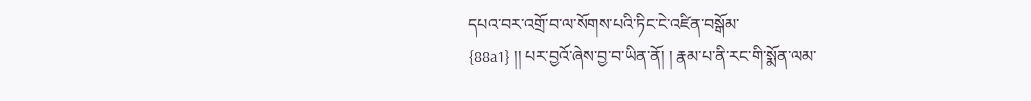དཔའ་བར་འགྲོ་བ་ལ་སོགས་པའི་ཏིང་ངེ་འཛིན་བསྒོམ་
{88a1} །། པར་བྱའོ་ཞེས་བྱ་བ་ཡིན་ནོ། ། རྣམ་པ་ནི་རང་གི་སྨོན་ལམ་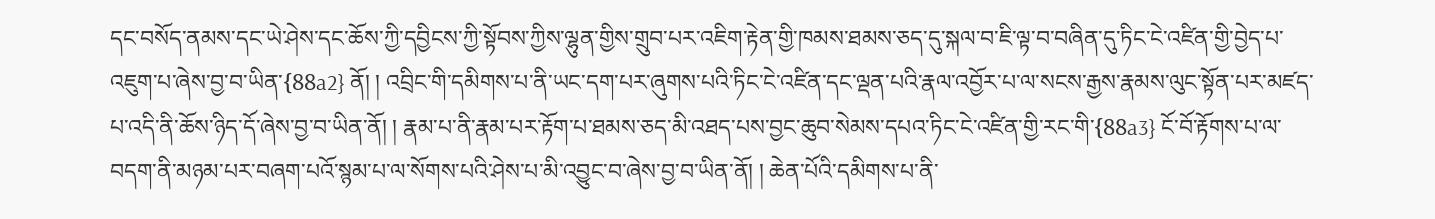དང་བསོད་ནམས་དང་ཡེ་ཤེས་དང་ཆོས་ཀྱི་དབྱིངས་ཀྱི་སྟོབས་ཀྱིས་ལྷུན་གྱིས་གྲུབ་པར་འཇིག་རྟེན་གྱི་ཁམས་ཐམས་ཅད་དུ་སྐལ་བ་ཇི་ལྟ་བ་བཞིན་དུ་ཏིང་ངེ་འཛིན་གྱི་བྱེད་པ་འཇུག་པ་ཞེས་བྱ་བ་ཡིན་{88a2} ནོ། ། འབྲིང་གི་དམིགས་པ་ནི་ཡང་དག་པར་ཞུགས་པའི་ཏིང་ངེ་འཛིན་དང་ལྡན་པའི་རྣལ་འབྱོར་པ་ལ་སངས་རྒྱས་རྣམས་ལུང་སྟོན་པར་མཛད་པ་འདི་ནི་ཆོས་ཉིད་དོ་ཞེས་བྱ་བ་ཡིན་ནོ། ། རྣམ་པ་ནི་རྣམ་པར་རྟོག་པ་ཐམས་ཅད་མི་འཐད་པས་བྱང་ཆུབ་སེམས་དཔའ་ཏིང་ངེ་འཛིན་གྱི་རང་གི་{88a3} ངོ་བོ་རྟོགས་པ་ལ་བདག་ནི་མཉམ་པར་བཞག་པའོ་སྙམ་པ་ལ་སོགས་པའི་ཤེས་པ་མི་འབྱུང་བ་ཞེས་བྱ་བ་ཡིན་ནོ། ། ཆེན་པོའི་དམིགས་པ་ནི་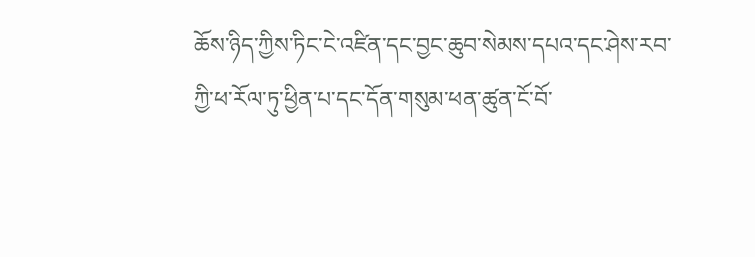ཆོས་ཉིད་ཀྱིས་ཏིང་ངེ་འཛིན་དང་བྱང་ཆུབ་སེམས་དཔའ་དང་ཤེས་རབ་ཀྱི་ཕ་རོལ་ཏུ་ཕྱིན་པ་དང་དོན་གསུམ་ཕན་ཚུན་ངོ་བོ་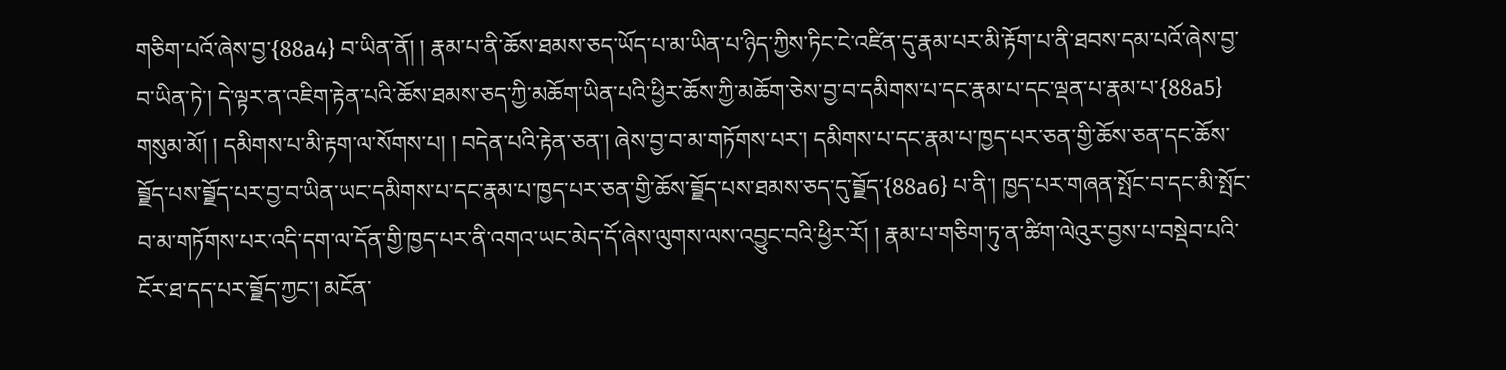གཅིག་པའོ་ཞེས་བྱ་{88a4} བ་ཡིན་ནོ། ། རྣམ་པ་ནི་ཆོས་ཐམས་ཅད་ཡོད་པ་མ་ཡིན་པ་ཉིད་ཀྱིས་ཏིང་ངེ་འཛིན་དུ་རྣམ་པར་མི་རྟོག་པ་ནི་ཐབས་དམ་པའོ་ཞེས་བྱ་བ་ཡིན་ཏེ་། དེ་ལྟར་ན་འཇིག་རྟེན་པའི་ཆོས་ཐམས་ཅད་ཀྱི་མཆོག་ཡིན་པའི་ཕྱིར་ཆོས་ཀྱི་མཆོག་ཅེས་བྱ་བ་དམིགས་པ་དང་རྣམ་པ་དང་ལྡན་པ་རྣམ་པ་{88a5} གསུམ་མོ། ། དམིགས་པ་མི་རྟག་ལ་སོགས་པ། ། བདེན་པའི་རྟེན་ཅན་། ཞེས་བྱ་བ་མ་གཏོགས་པར་། དམིགས་པ་དང་རྣམ་པ་ཁྱད་པར་ཅན་གྱི་ཆོས་ཅན་དང་ཆོས་བྲྗོད་པས་བྲྗོད་པར་བྱ་བ་ཡིན་ཡང་དམིགས་པ་དང་རྣམ་པ་ཁྱད་པར་ཅན་གྱི་ཆོས་བྲྗོད་པས་ཐམས་ཅད་དུ་བྲྗོད་{88a6} པ་ནི་། ཁྱད་པར་གཞན་སྤོང་བ་དང་མི་སྤོང་བ་མ་གཏོགས་པར་འདི་དག་ལ་དོན་གྱི་ཁྱད་པར་ནི་འགའ་ཡང་མེད་དོ་ཞེས་ལུགས་ལས་འབྱུང་བའི་ཕྱིར་རོ། ། རྣམ་པ་གཅིག་ཏུ་ན་ཚིག་ལེའུར་བྱས་པ་བསྡེབ་པའི་ངོར་ཐ་དད་པར་བྲྗོད་ཀྱང་། མངོན་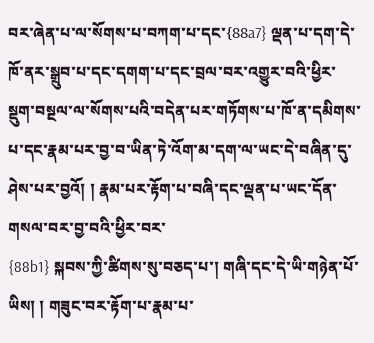བར་ཞེན་པ་ལ་སོགས་པ་བཀག་པ་དང་{88a7} ལྡན་པ་དག་དེ་ཁོ་ནར་སྒྲུབ་པ་དང་དགག་པ་དང་བྲལ་བར་འགྱུར་བའི་ཕྱིར་སྡུག་བསྔལ་ལ་སོགས་པའི་བདེན་པར་གཏོགས་པ་ཁོ་ན་དམིགས་པ་དང་རྣམ་པར་བྱ་བ་ཡིན་ཏེ་འོག་མ་དག་ལ་ཡང་དེ་བཞིན་དུ་ཤེས་པར་བྱའོ། ། རྣམ་པར་རྟོག་པ་བཞི་དང་ལྡན་པ་ཡང་དོན་གསལ་བར་བྱ་བའི་ཕྱིར་བར་
{88b1} སྐབས་ཀྱི་ཚིགས་སུ་བཅད་པ་། གཞི་དང་དེ་ཡི་གཉེན་པོ་ཡིས། ། གཟུང་བར་རྟོག་པ་རྣམ་པ་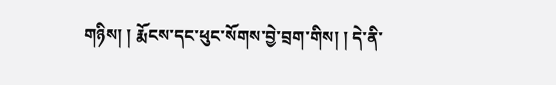གཉིས། ། རྨོངས་དང་ཕུང་སོགས་བྱེ་བྲག་གིས། ། དེ་ནི་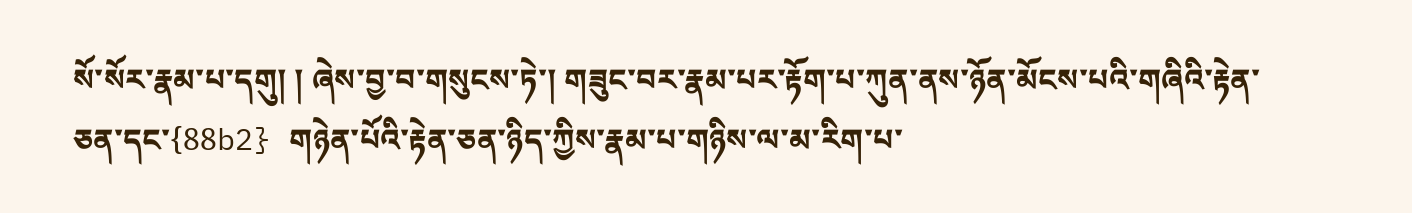སོ་སོར་རྣམ་པ་དགུ། ། ཞེས་བྱ་བ་གསུངས་ཏེ་། གཟུང་བར་རྣམ་པར་རྟོག་པ་ཀུན་ནས་ཉོན་མོངས་པའི་གཞིའི་རྟེན་ཅན་དང་{88b2} གཉེན་པོའི་རྟེན་ཅན་ཉིད་ཀྱིས་རྣམ་པ་གཉིས་ལ་མ་རིག་པ་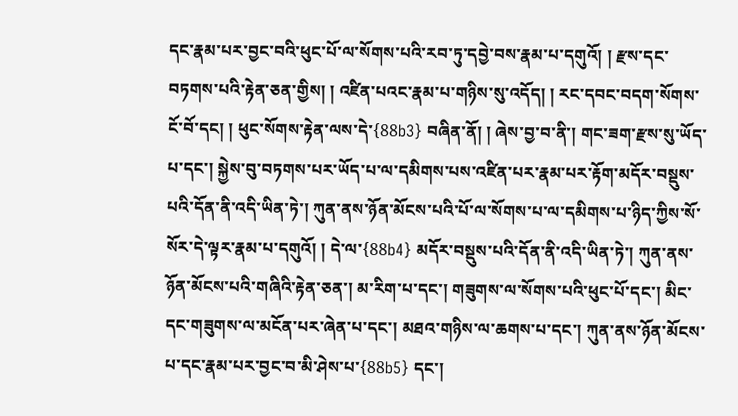དང་རྣམ་པར་བྱང་བའི་ཕུང་པོ་ལ་སོགས་པའི་རབ་ཏུ་དབྱེ་བས་རྣམ་པ་དགུའོ། ། རྫས་དང་བཏགས་པའི་རྟེན་ཅན་གྱིས། ། འཛིན་པའང་རྣམ་པ་གཉིས་སུ་འདོད། ། རང་དབང་བདག་སོགས་ངོ་བོ་དང། ། ཕུང་སོགས་རྟེན་ལས་དེ་{88b3} བཞིན་ནོ། ། ཞེས་བྱ་བ་ནི་། གང་ཟག་རྫས་སུ་ཡོད་པ་དང་། སྐྱེས་བུ་བཏགས་པར་ཡོད་པ་ལ་དམིགས་པས་འཛིན་པར་རྣམ་པར་རྟོག་མདོར་བསྡུས་པའི་དོན་ནི་འདི་ཡིན་ཏེ་། ཀུན་ནས་ཉོན་མོངས་པའི་པོ་ལ་སོགས་པ་ལ་དམིགས་པ་ཉིད་ཀྱིས་སོ་སོར་དེ་ལྟར་རྣམ་པ་དགུའོ། ། དེ་ལ་{88b4} མདོར་བསྡུས་པའི་དོན་ནི་འདི་ཡིན་ཏེ་། ཀུན་ནས་ཉོན་མོངས་པའི་གཞིའི་རྟེན་ཅན་། མ་རིག་པ་དང་། གཟུགས་ལ་སོགས་པའི་ཕུང་པོ་དང་། མིང་དང་གཟུགས་ལ་མངོན་པར་ཞེན་པ་དང་། མཐའ་གཉིས་ལ་ཆགས་པ་དང་། ཀུན་ནས་ཉོན་མོངས་པ་དང་རྣམ་པར་བྱང་བ་མི་ཤེས་པ་{88b5} དང་།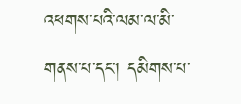འཕགས་པའི་ལམ་ལ་མི་གནས་པ་དང་། དམིགས་པ་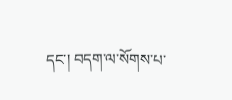དང་། བདག་ལ་སོགས་པ་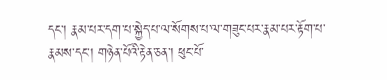དང་། རྣམ་པར་དག་པ་སྐྱེད་པ་ལ་སོགས་པ་ལ་གཟུང་པར་རྣམ་པར་རྟོག་པ་རྣམས་དང་། གཉེན་པོའི་རྟེན་ཅན་། ཕུང་པོ་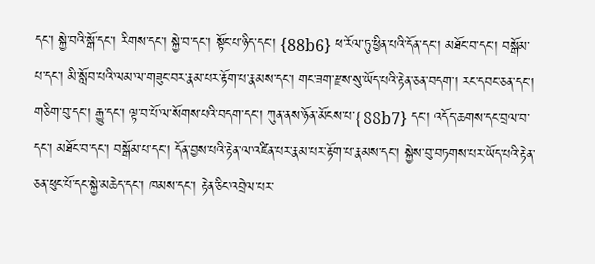དང་། སྐྱེ་བའི་སྒོ་དང་། རིགས་དང་། སྐྱེ་བ་དང་། སྟོང་པ་ཉིད་དང་། {88b6} ཕ་རོལ་ཏུ་ཕྱིན་པའི་དོན་དང་། མཐོང་བ་དང་། བསྒོམ་པ་དང་། མི་སློབ་པའི་ལམ་ལ་གཟུང་བར་རྣམ་པར་རྟོག་པ་རྣམས་དང་། གང་ཟག་རྫས་སུ་ཡོད་པའི་རྟེན་ཅན་བདག་། རང་དབང་ཅན་དང་། གཅིག་བུ་དང་། རྒྱུ་དང་། ལྟ་བ་པོ་ལ་སོགས་པའི་བདག་དང་། ཀུན་ནས་ཉོན་མོངས་པ་{88b7} དང་། འདོད་ཆགས་དང་བྲལ་བ་དང་། མཐོང་བ་དང་། བསྒོམ་པ་དང་། དོན་བྱས་པའི་རྟེན་ལ་འཛིན་པར་རྣམ་པར་རྟོག་པ་རྣམས་དང་། སྐྱེས་བུ་བཏགས་པར་ཡོད་པའི་རྟེན་ཅན་ཕུང་པོ་དང་སྐྱེ་མཆེད་དང་། ཁམས་དང་། རྟེན་ཅིང་འབྲེལ་པར་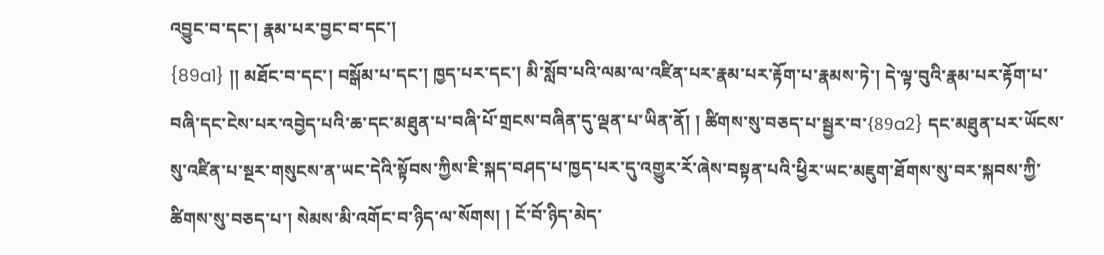འབྱུང་བ་དང་། རྣམ་པར་བྱང་བ་དང་།
{89a1} །། མཐོང་བ་དང་། བསྒོམ་པ་དང་། ཁྱད་པར་དང་། མི་སློབ་པའི་ལམ་ལ་འཛིན་པར་རྣམ་པར་རྟོག་པ་རྣམས་ཏེ་། དེ་ལྟ་བུའི་རྣམ་པར་རྟོག་པ་བཞི་དང་ངེས་པར་འབྱེད་པའི་ཆ་དང་མཐུན་པ་བཞི་པོ་གྲངས་བཞིན་དུ་ལྡན་པ་ཡིན་ནོ། ། ཚིགས་སུ་བཅད་པ་སྦྱར་བ་{89a2} དང་མཐུན་པར་ཡོངས་སུ་འཛིན་པ་སྔར་གསུངས་ན་ཡང་དེའི་སྟོབས་ཀྱིས་ཇི་སྐད་བཤད་པ་ཁྱད་པར་དུ་འགྱུར་རོ་ཞེས་བསྟན་པའི་ཕྱིར་ཡང་མཇུག་ཐོགས་སུ་བར་སྐབས་ཀྱི་ཚིགས་སུ་བཅད་པ་། སེམས་མི་འགོང་བ་ཉིད་ལ་སོགས། ། ངོ་བོ་ཉིད་མེད་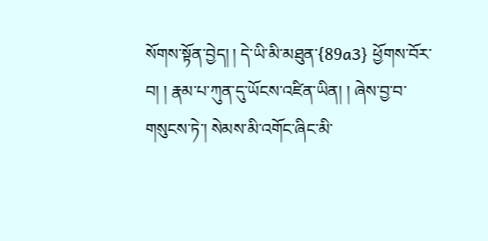སོགས་སྟོན་བྱེད། ། དེ་ཡི་མི་མཐུན་{89a3} ཕྱོགས་བོར་བ། ། རྣམ་པ་ཀུན་དུ་ཡོངས་འཛིན་ཡིན། ། ཞེས་བྱ་བ་གསུངས་ཏེ་། སེམས་མི་འགོང་ཞིང་མི་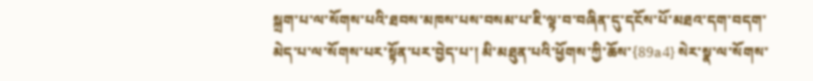སྐྲག་པ་ལ་སོགས་པའི་ཐབས་མཁས་པས་བསམ་པ་ཇི་ལྟ་བ་བཞིན་དུ་དངོས་པོ་མཐའ་དག་བདག་མེད་པ་ལ་སོགས་པར་སྟོན་པར་བྱེད་པ་། མི་མཐུན་པའི་ཕྱོགས་ཀྱི་ཆོས་{89a4} སེར་སྣ་ལ་སོགས་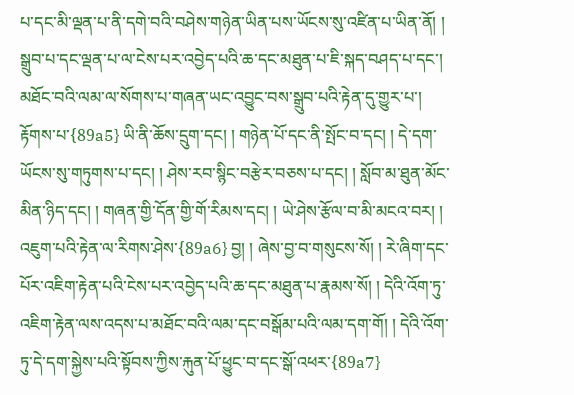པ་དང་མི་ལྡན་པ་ནི་དགེ་བའི་བཤེས་གཉེན་ཡིན་པས་ཡོངས་སུ་འཛིན་པ་ཡིན་ནོ། ། སྒྲུབ་པ་དང་ལྡན་པ་ལ་ངེས་པར་འབྱེད་པའི་ཆ་དང་མཐུན་པ་ཇི་སྐད་བཤད་པ་དང་། མཐོང་བའི་ལམ་ལ་སོགས་པ་གཞན་ཡང་འབྱུང་བས་སྒྲུབ་པའི་རྟེན་དུ་གྱུར་པ་། རྟོགས་པ་{89a5} ཡི་ནི་ཆོས་དྲུག་དང། ། གཉེན་པོ་དང་ནི་སྤོང་བ་དང། ། དེ་དག་ཡོངས་སུ་གཏུགས་པ་དང། ། ཤེས་རབ་སྙིང་བརྩེར་བཅས་པ་དང། ། སློབ་མ་ཐུན་མོང་མིན་ཉིད་དང། ། གཞན་གྱི་དོན་གྱི་གོ་རིམས་དང། ། ཡེ་ཤེས་རྩོལ་བ་མི་མངའ་བར། ། འཇུག་པའི་རྟེན་ལ་རིགས་ཤེས་{89a6} བྱ། ། ཞེས་བྱ་བ་གསུངས་སོ། ། རེ་ཞིག་དང་པོར་འཇིག་རྟེན་པའི་ངེས་པར་འབྱེད་པའི་ཆ་དང་མཐུན་པ་རྣམས་སོ། ། དེའི་འོག་ཏུ་འཇིག་རྟེན་ལས་འདས་པ་མཐོང་བའི་ལམ་དང་བསྒོམ་པའི་ལམ་དག་གོ། ། དེའི་འོག་ཏུ་དེ་དག་སྐྱེས་པའི་སྟོབས་ཀྱིས་རྐུན་པོ་ཕྱུང་བ་དང་སྒོ་འཕར་{89a7}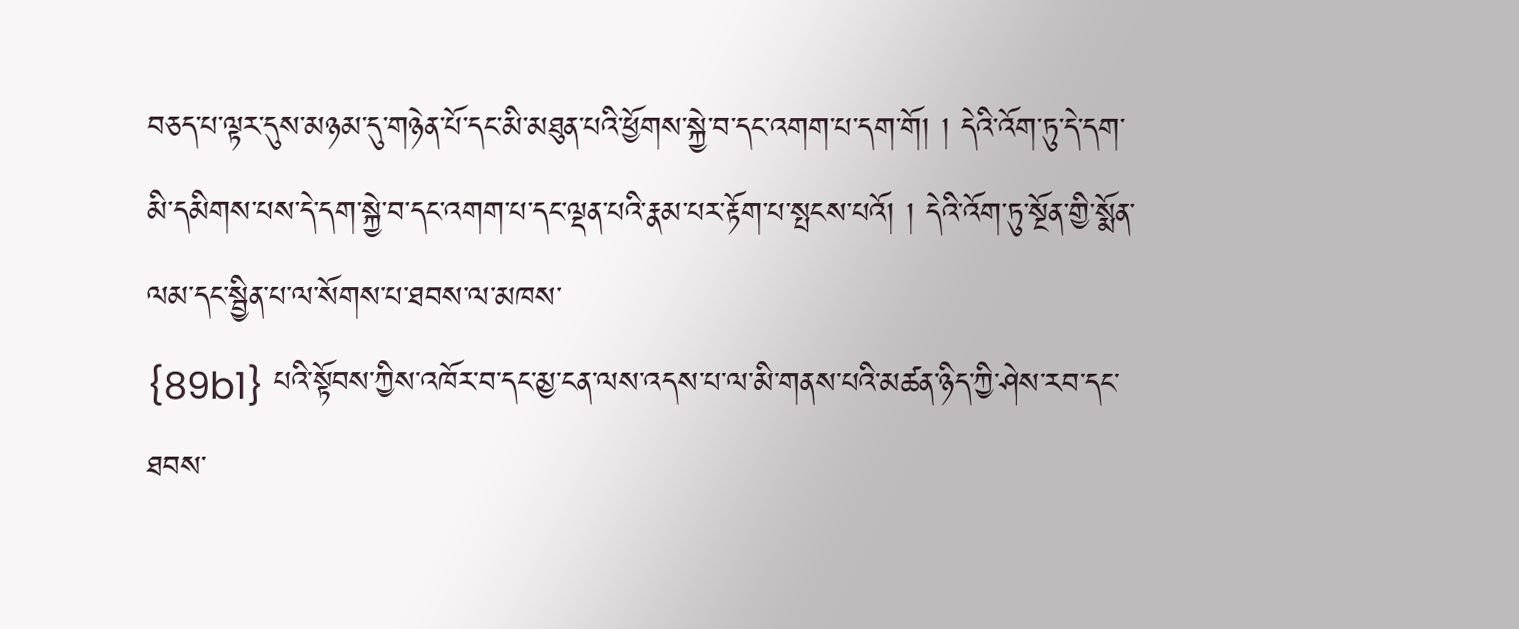བཅད་པ་ལྟར་དུས་མཉམ་དུ་གཉེན་པོ་དང་མི་མཐུན་པའི་ཕྱོགས་སྐྱེ་བ་དང་འགག་པ་དག་གོ། ། དེའི་འོག་ཏུ་དེ་དག་མི་དམིགས་པས་དེ་དག་སྐྱེ་བ་དང་འགག་པ་དང་ལྡན་པའི་རྣམ་པར་རྟོག་པ་སྤངས་པའོ། ། དེའི་འོག་ཏུ་སྔོན་གྱི་སྨོན་ལམ་དང་སྦྱིན་པ་ལ་སོགས་པ་ཐབས་ལ་མཁས་
{89b1} པའི་སྟོབས་ཀྱིས་འཁོར་བ་དང་མྱ་ངན་ལས་འདས་པ་ལ་མི་གནས་པའི་མཚན་ཉིད་ཀྱི་ཤེས་རབ་དང་ཐབས་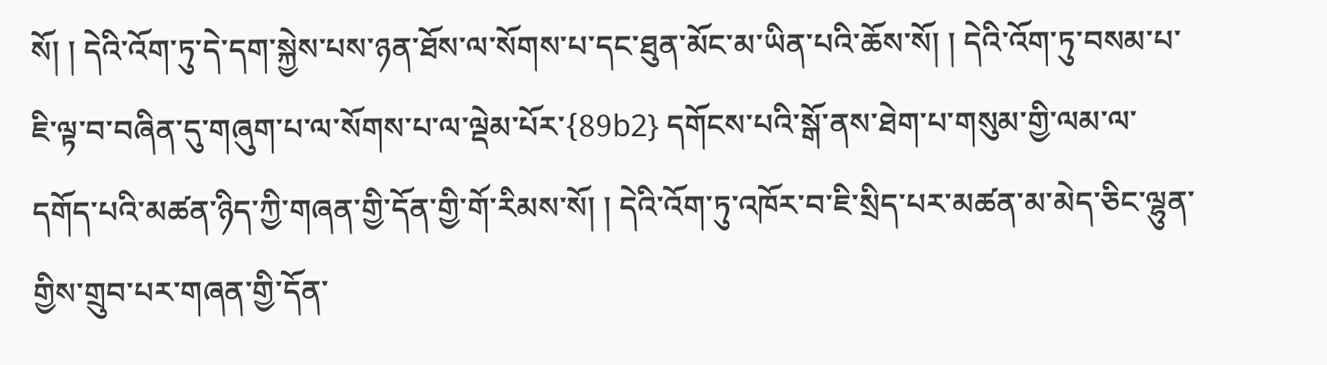སོ། ། དེའི་འོག་ཏུ་དེ་དག་སྐྱེས་པས་ཉན་ཐོས་ལ་སོགས་པ་དང་ཐུན་མོང་མ་ཡིན་པའི་ཆོས་སོ། ། དེའི་འོག་ཏུ་བསམ་པ་ཇི་ལྟ་བ་བཞིན་དུ་གཞུག་པ་ལ་སོགས་པ་ལ་ལྡེམ་པོར་{89b2} དགོངས་པའི་སྒོ་ནས་ཐེག་པ་གསུམ་གྱི་ལམ་ལ་དགོད་པའི་མཚན་ཉིད་ཀྱི་གཞན་གྱི་དོན་གྱི་གོ་རིམས་སོ། ། དེའི་འོག་ཏུ་འཁོར་བ་ཇི་སྲིད་པར་མཚན་མ་མེད་ཅིང་ལྷུན་གྱིས་གྲུབ་པར་གཞན་གྱི་དོན་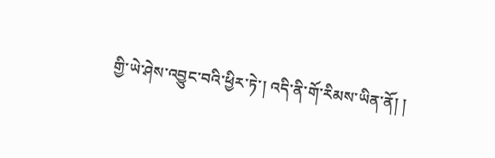གྱི་ཡེ་ཤེས་འབྱུང་བའི་ཕྱིར་ཏེ་། འདི་ནི་གོ་རིམས་ཡིན་ནོ། །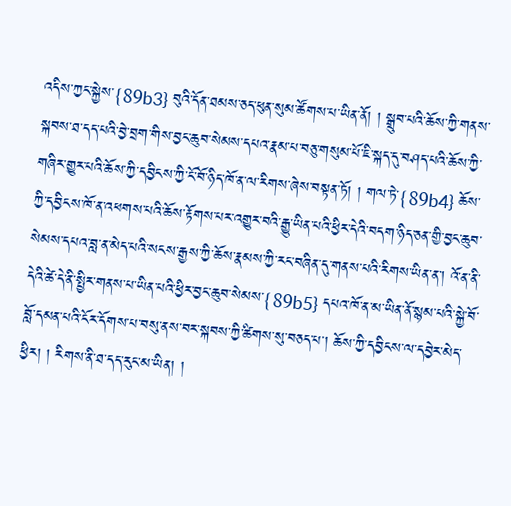འདིས་ཀྱང་སྐྱེས་{89b3} བུའི་དོན་ཐམས་ཅད་ཕུན་སུམ་ཚོགས་པ་ཡིན་ནོ། ། སྒྲུབ་པའི་ཆོས་ཀྱི་གནས་སྐབས་ཐ་དད་པའི་བྱེ་བྲག་གིས་བྱང་ཆུབ་སེམས་དཔའ་རྣམ་པ་བཅུ་གསུམ་པོ་ཇི་སྐད་དུ་བཤད་པའི་ཆོས་ཀྱི་གཞིར་གྱུར་པའི་ཆོས་ཀྱི་དབྱིངས་ཀྱི་ངོ་བོ་ཉིད་ཁོ་ན་ལ་རིགས་ཞེས་བསྟན་ཏོ། ། གལ་ཏེ་{89b4} ཆོས་ཀྱི་དབྱིངས་ཁོ་ན་འཕགས་པའི་ཆོས་རྟོགས་པར་འགྱུར་བའི་རྒྱུ་ཡིན་པའི་ཕྱིར་དེའི་བདག་ཉིད་ཅན་གྱི་བྱང་ཆུབ་སེམས་དཔའ་བླ་ན་མེད་པའི་སངས་རྒྱས་ཀྱི་ཆོས་རྣམས་ཀྱི་རང་བཞིན་དུ་གནས་པའི་རིགས་ཡིན་ན་། འོ་ན་ནི་དེའི་ཚེ་དེ་ནི་སྤྱིར་གནས་པ་ཡིན་པའི་ཕྱིར་བྱང་ཆུབ་སེམས་{89b5} དཔའ་ཁོ་ན་མ་ཡིན་ནོ་སྙམ་པའི་སྐྱེ་བོ་བློ་དམན་པའི་ངོར་དོགས་པ་བསུ་ནས་བར་སྐབས་ཀྱི་ཚིགས་སུ་བཅད་པ་། ཆོས་ཀྱི་དབྱིངས་ལ་དབྱེར་མེད་ཕྱིར། ། རིགས་ནི་ཐ་དད་རུང་མ་ཡིན། །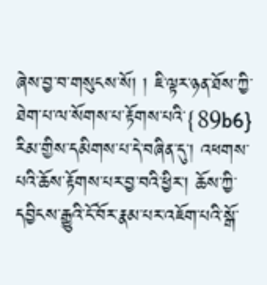ཞེས་བྱ་བ་གསུངས་སོ། ། ཇི་ལྟར་ཉན་ཐོས་ཀྱི་ཐེག་པ་ལ་སོགས་པ་རྟོགས་པའི་{89b6} རིམ་གྱིས་དམིགས་པ་དེ་བཞིན་དུ་། འཕགས་པའི་ཆོས་རྟོགས་པར་བྱ་བའི་ཕྱིར་། ཆོས་ཀྱི་དབྱིངས་རྒྱུའི་ངོ་བོར་རྣམ་པར་འཇོག་པའི་སྒོ་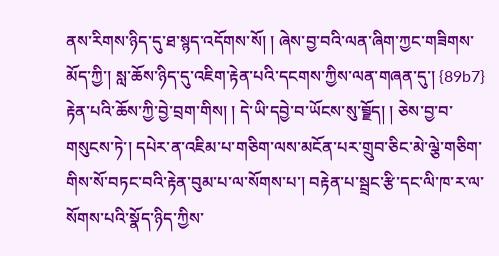ནས་རིགས་ཉིད་དུ་ཐ་སྙད་འདོགས་སོ། ། ཞེས་བྱ་བའི་ལན་ཞིག་ཀྱང་གཟིགས་མོད་ཀྱི་། སླ་ཆོས་ཉིད་དུ་འཇིག་རྟེན་པའི་དངགས་ཀྱིས་ལན་གཞན་དུ་། {89b7} རྟེན་པའི་ཆོས་ཀྱི་བྱེ་བྲག་གིས། ། དེ་ཡི་དབྱེ་བ་ཡོངས་སུ་བྲྗོད། ། ཅེས་བྱ་བ་གསུངས་ཏེ་། དཔེར་ན་འཇིམ་པ་གཅིག་ལས་མངོན་པར་གྲུབ་ཅིང་མེ་ལྕེ་གཅིག་གིས་སོ་བཏང་བའི་རྟེན་བུམ་པ་ལ་སོགས་པ་། བརྟེན་པ་སྦྲང་རྩི་དང་ལི་ཁ་ར་ལ་སོགས་པའི་སྣོད་ཉིད་ཀྱིས་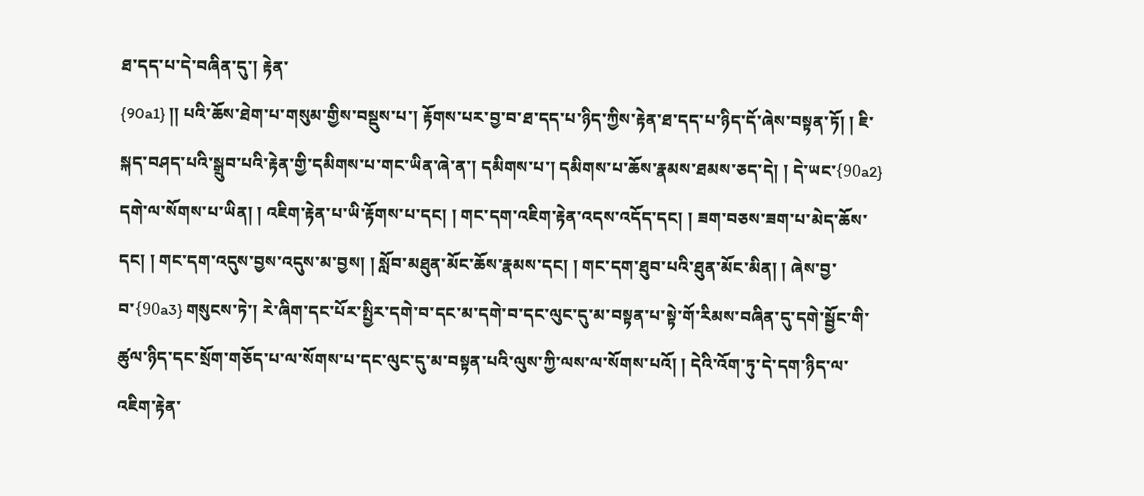ཐ་དད་པ་དེ་བཞིན་དུ་། རྟེན་
{90a1} །། པའི་ཆོས་ཐེག་པ་གསུམ་གྱིས་བསྡུས་པ་། རྟོགས་པར་བྱ་བ་ཐ་དད་པ་ཉིད་ཀྱིས་རྟེན་ཐ་དད་པ་ཉིད་དོ་ཞེས་བསྟན་ཏོ། ། ཇི་སྐད་བཤད་པའི་སྒྲུབ་པའི་རྟེན་གྱི་དམིགས་པ་གང་ཡིན་ཞེ་ན་། དམིགས་པ་། དམིགས་པ་ཆོས་རྣམས་ཐམས་ཅད་དེ། ། དེ་ཡང་{90a2} དགེ་ལ་སོགས་པ་ཡིན། ། འཇིག་རྟེན་པ་ཡི་རྟོགས་པ་དང། ། གང་དག་འཇིག་རྟེན་འདས་འདོད་དང། ། ཟག་བཅས་ཟག་པ་མེད་ཆོས་དང། ། གང་དག་འདུས་བྱས་འདུས་མ་བྱས། ། སློབ་མཐུན་མོང་ཆོས་རྣམས་དང། ། གང་དག་ཐུབ་པའི་ཐུན་མོང་མིན། ། ཞེས་བྱ་བ་{90a3} གསུངས་ཏེ་། རེ་ཞིག་དང་པོར་སྤྱིར་དགེ་བ་དང་མ་དགེ་བ་དང་ལུང་དུ་མ་བསྟན་པ་སྟེ་གོ་རིམས་བཞིན་དུ་དགེ་སྦྱོང་གི་ཚུལ་ཉིད་དང་སྲོག་གཅོད་པ་ལ་སོགས་པ་དང་ལུང་དུ་མ་བསྟན་པའི་ལུས་ཀྱི་ལས་ལ་སོགས་པའོ། ། དེའི་འོག་ཏུ་དེ་དག་ཉིད་ལ་འཇིག་རྟེན་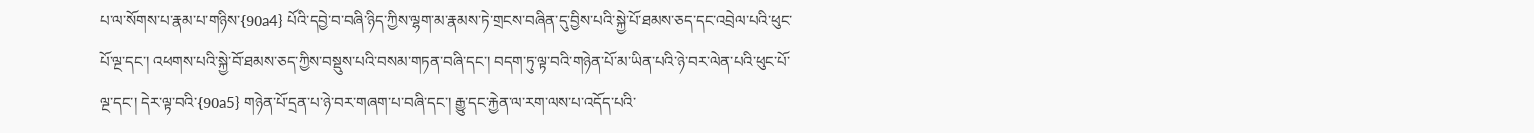པ་ལ་སོགས་པ་རྣམ་པ་གཉིས་{90a4} པོའི་དབྱེ་བ་བཞི་ཉིད་ཀྱིས་ལྷག་མ་རྣམས་ཏེ་གྲངས་བཞིན་དུ་བྱིས་པའི་སྐྱེ་པོ་ཐམས་ཅད་དང་འབྲེལ་པའི་ཕུང་པོ་ལྔ་དང་། འཕགས་པའི་སྐྱེ་བོ་ཐམས་ཅད་ཀྱིས་བསྡུས་པའི་བསམ་གཏན་བཞི་དང་། བདག་ཏུ་ལྟ་བའི་གཉེན་པོ་མ་ཡིན་པའི་ཉེ་བར་ལེན་པའི་ཕུང་པོ་ལྔ་དང་། དེར་ལྟ་བའི་{90a5} གཉེན་པོ་དྲན་པ་ཉེ་བར་གཞག་པ་བཞི་དང་། རྒྱུ་དང་རྐྱེན་ལ་རག་ལས་པ་འདོད་པའི་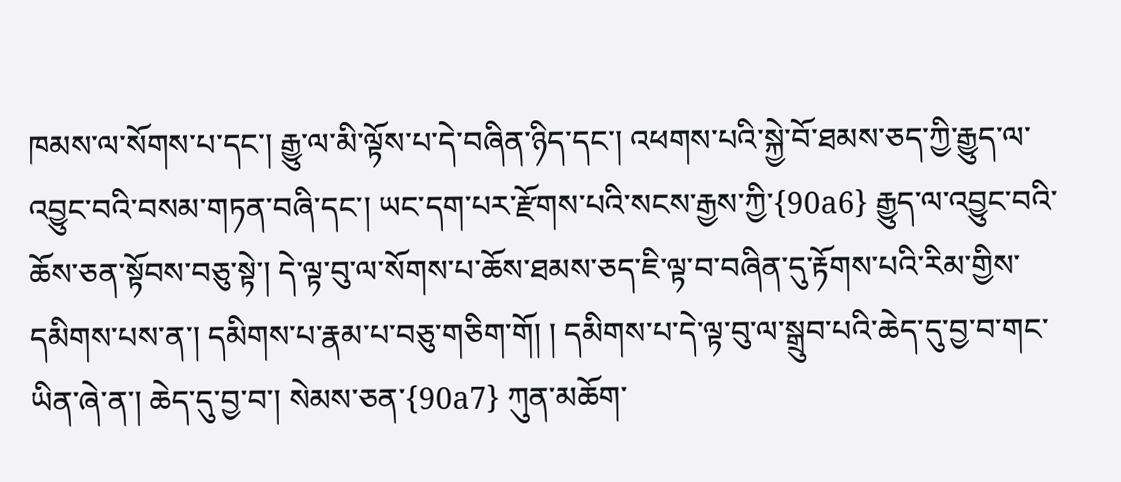ཁམས་ལ་སོགས་པ་དང་། རྒྱུ་ལ་མི་ལྟོས་པ་དེ་བཞིན་ཉིད་དང་། འཕགས་པའི་སྐྱེ་བོ་ཐམས་ཅད་ཀྱི་རྒྱུད་ལ་འབྱུང་བའི་བསམ་གཏན་བཞི་དང་། ཡང་དག་པར་རྫོགས་པའི་སངས་རྒྱས་ཀྱི་{90a6} རྒྱུད་ལ་འབྱུང་བའི་ཆོས་ཅན་སྟོབས་བཅུ་སྟེ་། དེ་ལྟ་བུ་ལ་སོགས་པ་ཆོས་ཐམས་ཅད་ཇི་ལྟ་བ་བཞིན་དུ་རྟོགས་པའི་རིམ་གྱིས་དམིགས་པས་ན་། དམིགས་པ་རྣམ་པ་བཅུ་གཅིག་གོ། ། དམིགས་པ་དེ་ལྟ་བུ་ལ་སྒྲུབ་པའི་ཆེད་དུ་བྱ་བ་གང་ཡིན་ཞེ་ན་། ཆེད་དུ་བྱ་བ་། སེམས་ཅན་{90a7} ཀུན་མཆོག་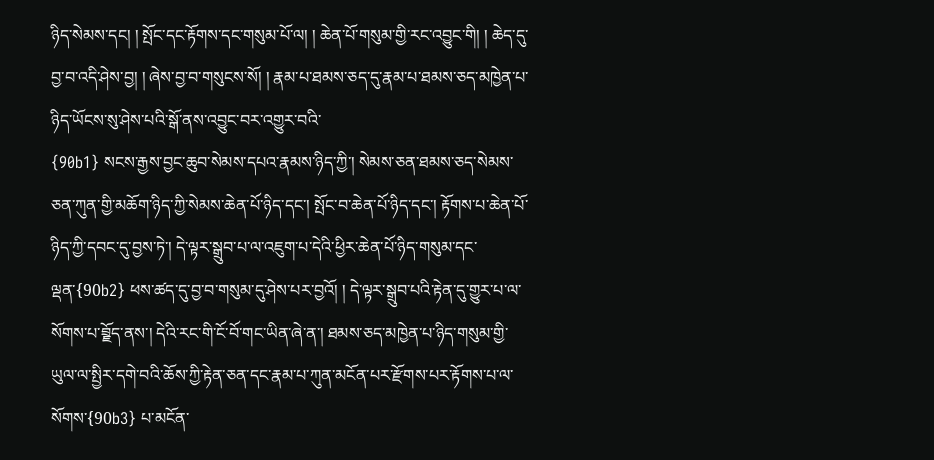ཉིད་སེམས་དང། ། སྤོང་དང་རྟོགས་དང་གསུམ་པོ་ལ། ། ཆེན་པོ་གསུམ་གྱི་རང་འབྱུང་གི། ། ཆེད་དུ་བྱ་བ་འདི་ཤེས་བྱ། ། ཞེས་བྱ་བ་གསུངས་སོ། ། རྣམ་པ་ཐམས་ཅད་དུ་རྣམ་པ་ཐམས་ཅད་མཁྱེན་པ་ཉིད་ཡོངས་སུ་ཤེས་པའི་སྒོ་ནས་འབྱུང་བར་འགྱུར་བའི་
{90b1} སངས་རྒྱས་བྱང་ཆུབ་སེམས་དཔའ་རྣམས་ཉིད་ཀྱི་། སེམས་ཅན་ཐམས་ཅད་སེམས་ཅན་ཀུན་གྱི་མཆོག་ཉིད་ཀྱི་སེམས་ཆེན་པོ་ཉིད་དང་། སྤོང་བ་ཆེན་པོ་ཉིད་དང་། རྟོགས་པ་ཆེན་པོ་ཉིད་ཀྱི་དབང་དུ་བྱས་ཏེ་། དེ་ལྟར་སྒྲུབ་པ་ལ་འཇུག་པ་དེའི་ཕྱིར་ཆེན་པོ་ཉིད་གསུམ་དང་ལྡན་{90b2} ཕས་ཚད་དུ་བྱ་བ་གསུམ་དུ་ཤེས་པར་བྱའོ། ། དེ་ལྟར་སྒྲུབ་པའི་རྟེན་དུ་གྱུར་པ་ལ་སོགས་པ་བྲྗོད་ནས་། དེའི་རང་གི་ངོ་བོ་གང་ཡིན་ཞེ་ན་། ཐམས་ཅད་མཁྱེན་པ་ཉིད་གསུམ་གྱི་ཡུལ་ལ་སྤྱིར་དགེ་བའི་ཆོས་ཀྱི་རྟེན་ཅན་དང་རྣམ་པ་ཀུན་མངོན་པར་རྫོགས་པར་རྟོགས་པ་ལ་སོགས་{90b3} པ་མངོན་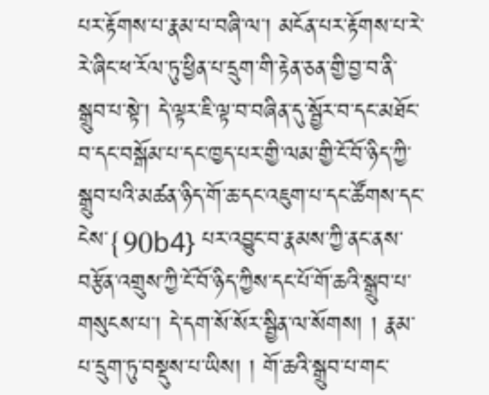པར་རྟོགས་པ་རྣམ་པ་བཞི་ལ་། མངོན་པར་རྟོགས་པ་རེ་རེ་ཞིང་ཕ་རོལ་ཏུ་ཕྱིན་པ་དྲུག་གི་རྟེན་ཅན་གྱི་བྱ་བ་ནི་སྒྲུབ་པ་སྟེ་། དེ་ལྟར་ཇི་ལྟ་བ་བཞིན་དུ་སྦྱོར་བ་དང་མཐོང་བ་དང་བསྒོམ་པ་དང་ཁྱད་པར་གྱི་ལམ་གྱི་ངོ་བོ་ཉིད་ཀྱི་སྒྲུབ་པའི་མཚན་ཉིད་གོ་ཆ་དང་འཇུག་པ་དང་ཚོགས་དང་ངེས་{90b4} པར་འབྱུང་བ་རྣམས་ཀྱི་ནང་ནས་བརྩོན་འགྲུས་ཀྱི་ངོ་བོ་ཉིད་ཀྱིས་དང་པོ་གོ་ཆའི་སྒྲུབ་པ་གསུངས་པ་། དེ་དག་སོ་སོར་སྦྱིན་ལ་སོགས། ། རྣམ་པ་དྲུག་ཏུ་བསྡུས་པ་ཡིས། ། གོ་ཆའི་སྒྲུབ་པ་གང་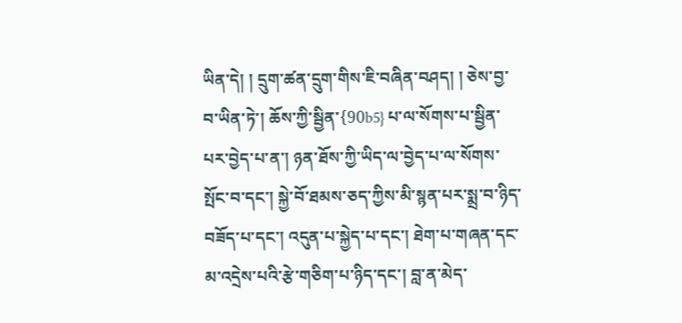ཡིན་དེ། ། དྲུག་ཚན་དྲུག་གིས་ཇི་བཞིན་བཤད། ། ཅེས་བྱ་བ་ཡིན་ཏེ་། ཆོས་ཀྱི་སྦྱིན་{90b5} པ་ལ་སོགས་པ་སྦྱིན་པར་བྱེད་པ་ན་། ཉན་ཐོས་ཀྱི་ཡིད་ལ་བྱེད་པ་ལ་སོགས་སྤོང་བ་དང་། སྐྱེ་བོ་ཐམས་ཅད་ཀྱིས་མི་སྙན་པར་སྨྲ་བ་ཉིད་བཟོད་པ་དང་། འདུན་པ་སྐྱེད་པ་དང་། ཐེག་པ་གཞན་དང་མ་འདྲེས་པའི་རྩེ་གཅིག་པ་ཉིད་དང་། བླ་ན་མེད་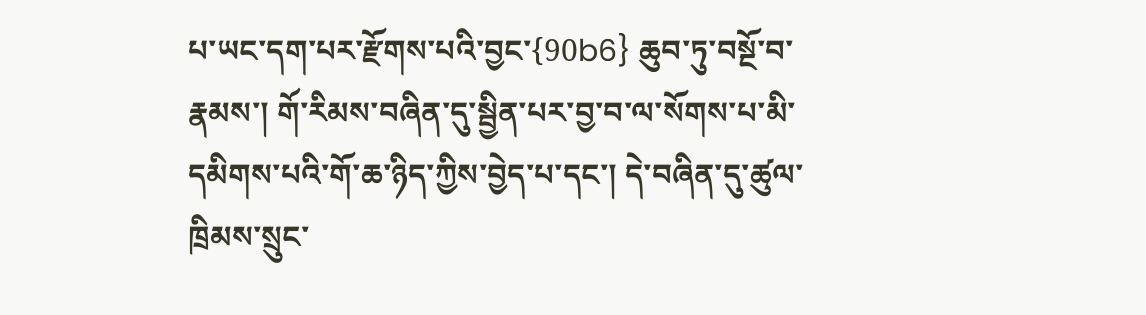པ་ཡང་དག་པར་རྫོགས་པའི་བྱང་{90b6} ཆུབ་ཏུ་བསྔོ་བ་རྣམས་། གོ་རིམས་བཞིན་དུ་སྦྱིན་པར་བྱ་བ་ལ་སོགས་པ་མི་དམིགས་པའི་གོ་ཆ་ཉིད་ཀྱིས་བྱེད་པ་དང་། དེ་བཞིན་དུ་ཚུལ་ཁྲིམས་སྲུང་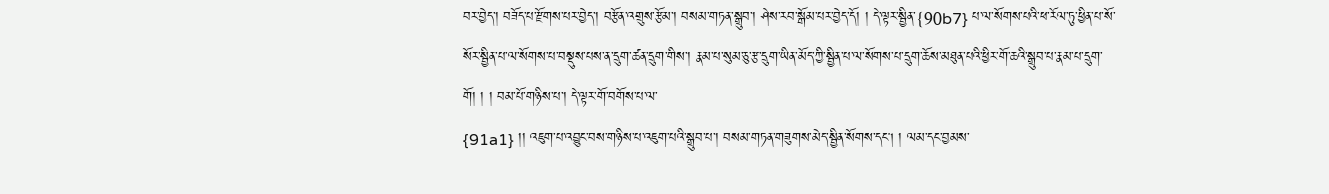བར་བྱེད་། བཟོད་པ་རྫོགས་པར་བྱེད་། བརྩོན་འགྲུས་རྩོམ་། བསམ་གཏན་སྒྲུབ་། ཤེས་རབ་སྒོམ་པར་བྱེད་དོ། ། དེ་ལྟར་སྦྱིན་{90b7} པ་ལ་སོགས་པའི་ཕ་རོལ་ཏུ་ཕྱིན་པ་སོ་སོར་སྦྱིན་པ་ལ་སོགས་པ་བསྡུས་པས་ན་དྲུག་ཚན་དྲུག་གིས་། རྣམ་པ་སུམ་ཅུ་རྩ་དྲུག་ཡིན་མོད་ཀྱི་སྦྱིན་པ་ལ་སོགས་པ་དྲུག་ཆོས་མཐུན་པའི་ཕྱིར་གོ་ཆའི་སྒྲུབ་པ་རྣམ་པ་དྲུག་གོ། ། ། བམ་པོ་གཉིས་པ་། དེ་ལྟར་གོ་བགོས་པ་ལ་
{91a1} །། འཇུག་པ་འབྱུང་བས་གཉིས་པ་འཇུག་པའི་སྒྲུབ་པ་། བསམ་གཏན་གཟུགས་མེད་སྦྱིན་སོགས་དང། ། ལམ་དང་བྱམས་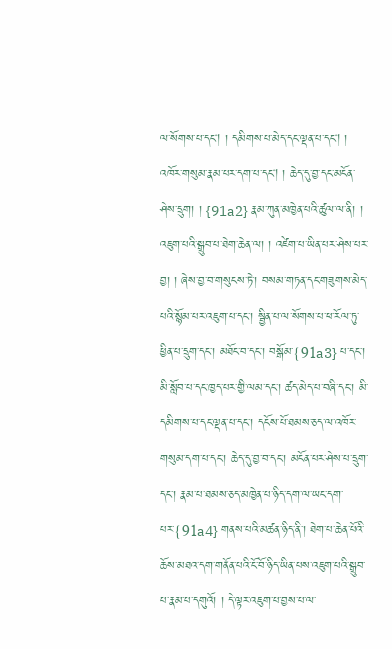ལ་སོགས་པ་དང། ། དམིགས་པ་མེད་དང་ལྡན་པ་དང། ། འཁོར་གསུམ་རྣམ་པར་དག་པ་དང། ། ཆེད་དུ་བྱ་དང་མངོན་ཤེས་དྲུག། ། {91a2} རྣམ་ཀུན་མཁྱེན་པའི་ཚུལ་ལ་ནི། ། འཇུག་པའི་སྒྲུབ་པ་ཐེག་ཆེན་ལ། ། འཛེག་པ་ཡིན་པར་ཤེས་པར་བྱ། ། ཞེས་བྱ་བ་གསུངས་ཏེ་། བསམ་གཏན་དང་གཟུགས་མེད་པའི་སྙོམ་པར་འཇུག་པ་དང་། སྦྱིན་པ་ལ་སོགས་པ་ཕ་རོལ་ཏུ་ཕྱིན་པ་དྲུག་དང་། མཐོང་བ་དང་། བསྒོམ་{91a3} པ་དང་། མི་སློབ་པ་དང་ཁྱད་པར་གྱི་ལམ་དང་། ཚད་མེད་པ་བཞི་དང་། མི་དམིགས་པ་དང་ལྡན་པ་དང་། དངོས་པོ་ཐམས་ཅད་ལ་འཁོར་གསུམ་དག་པ་དང་། ཆེད་དུ་བྱ་བ་དང་། མངོན་པར་ཤེས་པ་དྲུག་དང་། རྣམ་པ་ཐམས་ཅད་མཁྱེན་པ་ཉིད་དག་ལ་ཡང་དག་པར་{91a4} གནས་པའི་མཚན་ཉིད་ནི་། ཐེག་པ་ཆེན་པོའི་ཆོས་མཐའ་དག་གནོན་པའི་ངོ་བོ་ཉིད་ཡིན་པས་འཇུག་པའི་སྒྲུབ་པ་རྣམ་པ་དགུའོ། ། དེ་ལྟར་འཇུག་པ་བྱས་པ་ལ་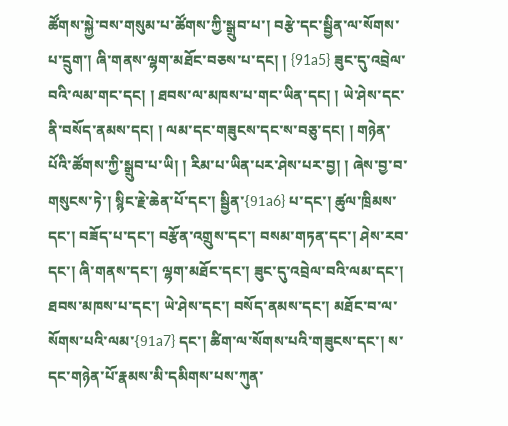ཚོགས་སྐྱེ་བས་གསུམ་པ་ཚོགས་ཀྱི་སྒྲུབ་པ་། བརྩེ་དང་སྦྱིན་ལ་སོགས་པ་དྲུག་། ཞི་གནས་ལྷག་མཐོང་བཅས་པ་དང། ། {91a5} ཟུང་དུ་འབྲེལ་བའི་ལམ་གང་དང། ། ཐབས་ལ་མཁས་པ་གང་ཡིན་དང། ། ཡེ་ཤེས་དང་ནི་བསོད་ནམས་དང། ། ལམ་དང་གཟུངས་དང་ས་བཅུ་དང། ། གཉེན་པོའི་ཚོགས་ཀྱི་སྒྲུབ་པ་ཡི། ། རིམ་པ་ཡིན་པར་ཤེས་པར་བྱ། ། ཞེས་བྱ་བ་གསུངས་ཏེ་། སྙིང་རྗེ་ཆེན་པོ་དང་། སྦྱིན་{91a6} པ་དང་། ཚུལ་ཁྲིམས་དང་། བཟོད་པ་དང་། བརྩོན་འགྲུས་དང་། བསམ་གཏན་དང་། ཤེས་རབ་དང་། ཞི་གནས་དང་། ལྷག་མཐོང་དང་། ཟུང་དུ་འབྲེལ་བའི་ལམ་དང་། ཐབས་མཁས་པ་དང་། ཡེ་ཤེས་དང་། བསོད་ནམས་དང་། མཐོང་བ་ལ་སོགས་པའི་ལམ་{91a7} དང་། ཚིག་ལ་སོགས་པའི་གཟུངས་དང་། ས་དང་གཉེན་པོ་རྣམས་མི་དམིགས་པས་ཀུན་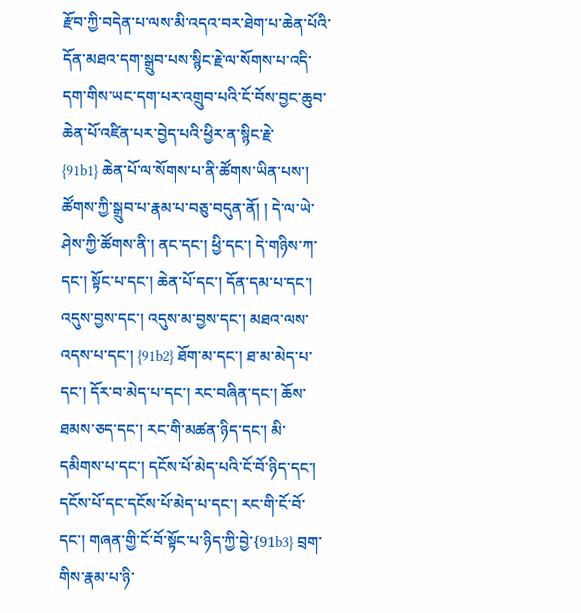རྫོབ་ཀྱི་བདེན་པ་ལས་མི་འདའ་བར་ཐེག་པ་ཆེན་པོའི་དོན་མཐའ་དག་སྒྲུབ་པས་སྙིང་རྗེ་ལ་སོགས་པ་འདི་དག་གིས་ཡང་དག་པར་འགྲུབ་པའི་ངོ་བོས་བྱང་ཆུབ་ཆེན་པོ་འཛིན་པར་བྱེད་པའི་ཕྱིར་ན་སྙིང་རྗེ་
{91b1} ཆེན་པོ་ལ་སོགས་པ་ནི་ཚོགས་ཡིན་པས་། ཚོགས་ཀྱི་སྒྲུབ་པ་རྣམ་པ་བཅུ་བདུན་ནོ། ། དེ་ལ་ཡེ་ཤེས་ཀྱི་ཚོགས་ནི་། ནང་དང་། ཕྱི་དང་། དེ་གཉིས་ཀ་དང་། སྟོང་པ་དང་། ཆེན་པོ་དང་། དོན་དམ་པ་དང་། འདུས་བྱས་དང་། འདུས་མ་བྱས་དང་། མཐའ་ལས་འདས་པ་དང་། {91b2} ཐོག་མ་དང་། ཐ་མ་མེད་པ་དང་། དོར་བ་མེད་པ་དང་། རང་བཞིན་དང་། ཆོས་ཐམས་ཅད་དང་། རང་གི་མཚན་ཉིད་དང་། མི་དམིགས་པ་དང་། དངོས་པོ་མེད་པའི་ངོ་བོ་ཉིད་དང་། དངོས་པོ་དང་དངོས་པོ་མེད་པ་དང་། རང་གི་ངོ་བོ་དང་། གཞན་གྱི་ངོ་བོ་སྟོང་པ་ཉིད་ཀྱི་བྱེ་{91b3} བྲག་གིས་རྣམ་པ་ཉི་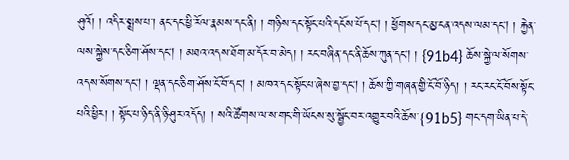ཤུའོ། ། འདིར་སྨྲས་པ་། ནང་དང་ཕྱི་རོལ་རྣམས་དང་ནི། ། གཉིས་དང་སྟོང་པའི་དངོས་པོ་དང། ། ཕྱོགས་དང་མྱ་ངན་འདས་ལམ་དང། ། རྐྱེན་ལས་སྐྱེས་དང་ཅིག་ཤོས་དང། ། མཐའ་འདས་ཐོག་མ་དོར་བ་མེད། ། རང་བཞིན་དང་ནི་ཆོས་ཀུན་དང། ། {91b4} ཆོས་སྐྱེ་ལ་སོགས་འདས་སོགས་དང། ། ལྡན་དང་ཅིག་ཤོས་ངོ་བོ་དང། ། མཁའ་དང་སྟོང་པ་ཞེས་བྱ་དང། ། ཆོས་ཀྱི་གཞན་གྱི་ངོ་བོ་ཉིད། ། རང་རང་ངོ་བོས་སྟོང་པའི་ཕྱིར། ། སྟོང་པ་ཉིད་ནི་ཉི་ཤུར་འདོད། ། སའི་ཚོགས་ལ་ས་གང་གི་ཡོངས་སུ་སྦྱོང་བར་འགྱུར་བའི་ཆོས་{91b5} གང་དག་ཡིན་པ་དེ་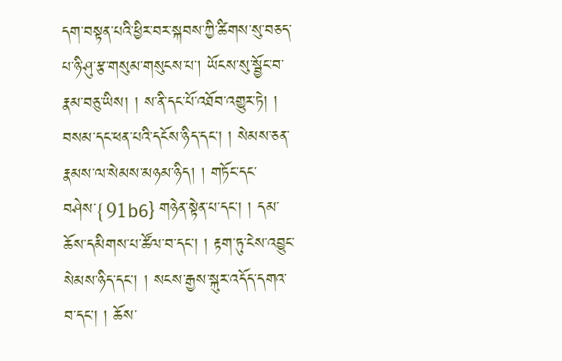དག་བསྟན་པའི་ཕྱིར་བར་སྐབས་ཀྱི་ཚིགས་སུ་བཅད་པ་ཉི་ཤུ་རྩ་གསུམ་གསུངས་པ་། ཡོངས་སུ་སྦྱོང་བ་རྣམ་བཅུ་ཡིས། ། ས་ནི་དང་པོ་འཐོབ་འགྱུར་ཏེ། ། བསམ་དང་ཕན་པའི་དངོས་ཉིད་དང། ། སེམས་ཅན་རྣམས་ལ་སེམས་མཉམ་ཉིད། ། གཏོང་དང་བཤེས་{91b6} གཉེན་སྟེན་པ་དང། ། དམ་ཆོས་དམིགས་པ་ཚོལ་བ་དང། ། རྟག་ཏུ་ངེས་འབྱུང་སེམས་ཉིད་དང། ། སངས་རྒྱས་སྐུར་འདོད་དགའ་བ་དང། ། ཆོས་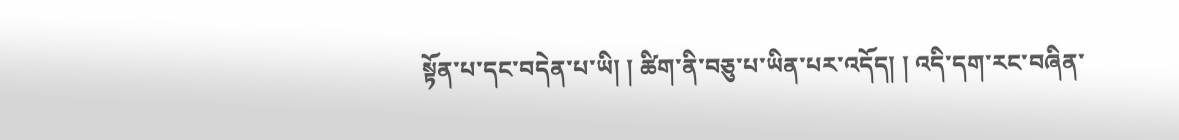སྟོན་པ་དང་བདེན་པ་ཡི། ། ཚིག་ནི་བཅུ་པ་ཡིན་པར་འདོད། ། འདི་དག་རང་བཞིན་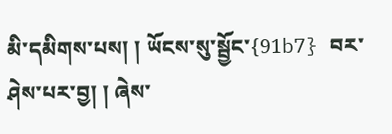མི་དམིགས་པས། ། ཡོངས་སུ་སྦྱོང་{91b7} བར་ཤེས་པར་བྱ། ། ཞེས་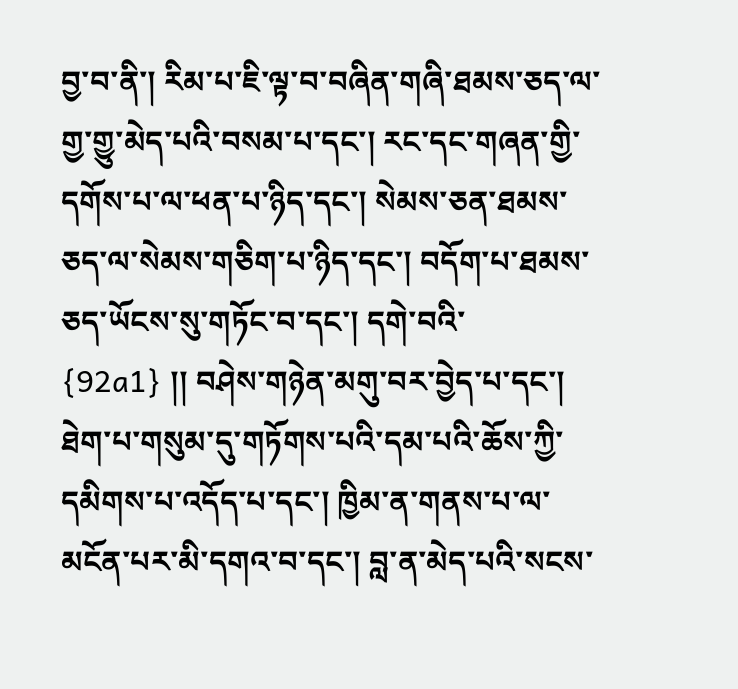བྱ་བ་ནི་། རིམ་པ་ཇི་ལྟ་བ་བཞིན་གཞི་ཐམས་ཅད་ལ་གྱ་གྱུ་མེད་པའི་བསམ་པ་དང་། རང་དང་གཞན་གྱི་དགོས་པ་ལ་ཕན་པ་ཉིད་དང་། སེམས་ཅན་ཐམས་ཅད་ལ་སེམས་གཅིག་པ་ཉིད་དང་། བདོག་པ་ཐམས་ཅད་ཡོངས་སུ་གཏོང་བ་དང་། དགེ་བའི་
{92a1} །། བཤེས་གཉེན་མགུ་བར་བྱེད་པ་དང་། ཐེག་པ་གསུམ་དུ་གཏོགས་པའི་དམ་པའི་ཆོས་ཀྱི་དམིགས་པ་འདོད་པ་དང་། ཁྱིམ་ན་གནས་པ་ལ་མངོན་པར་མི་དགའ་བ་དང་། བླ་ན་མེད་པའི་སངས་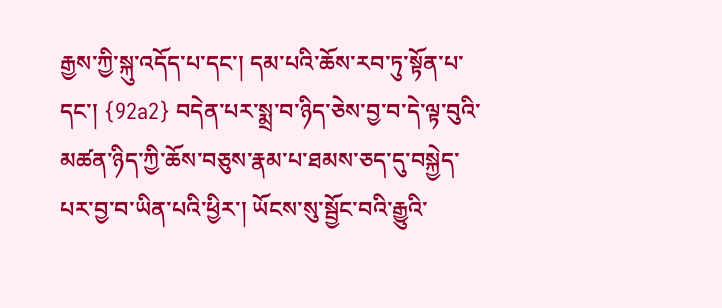རྒྱས་ཀྱི་སྐུ་འདོད་པ་དང་། དམ་པའི་ཆོས་རབ་ཏུ་སྟོན་པ་དང་། {92a2} བདེན་པར་སྨྲ་བ་ཉིད་ཅེས་བྱ་བ་དེ་ལྟ་བུའི་མཚན་ཉིད་ཀྱི་ཆོས་བཅུས་རྣམ་པ་ཐམས་ཅད་དུ་བསྐྱེད་པར་བྱ་བ་ཡིན་པའི་ཕྱིར་། ཡོངས་སུ་སྦྱོང་བའི་རྒྱུའི་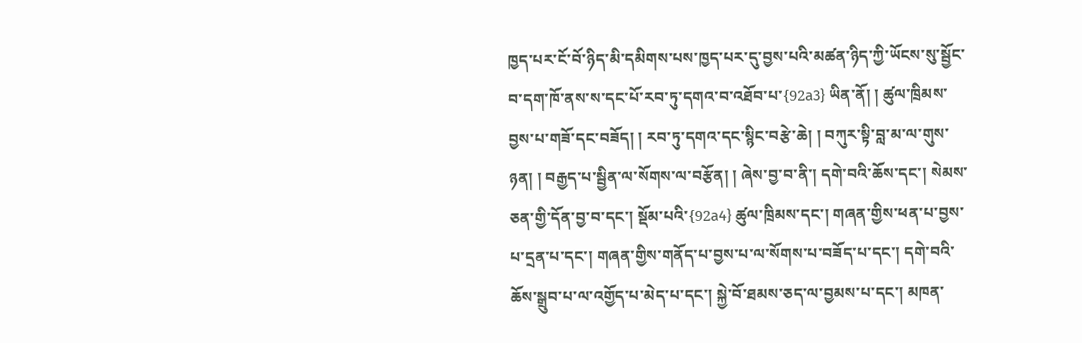ཁྱད་པར་ངོ་བོ་ཉིད་མི་དམིགས་པས་ཁྱད་པར་དུ་བྱས་པའི་མཚན་ཉིད་ཀྱི་ཡོངས་སུ་སྦྱོང་བ་དག་ཁོ་ནས་ས་དང་པོ་རབ་ཏུ་དགའ་བ་འཐོབ་པ་{92a3} ཡིན་ནོ། ། ཚུལ་ཁྲིམས་བྱས་པ་གཟོ་དང་བཟོད། ། རབ་ཏུ་དགའ་དང་སྙིང་བརྩེ་ཆེ། ། བཀུར་སྟི་བླ་མ་ལ་གུས་ཉན། ། བརྒྱད་པ་སྦྱིན་ལ་སོགས་ལ་བརྩོན། ། ཞེས་བྱ་བ་ནི་། དགེ་བའི་ཆོས་དང་། སེམས་ཅན་གྱི་དོན་བྱ་བ་དང་། སྡོམ་པའི་{92a4} ཚུལ་ཁྲིམས་དང་། གཞན་གྱིས་ཕན་པ་བྱས་པ་དྲན་པ་དང་། གཞན་གྱིས་གནོད་པ་བྱས་པ་ལ་སོགས་པ་བཟོད་པ་དང་། དགེ་བའི་ཆོས་སྒྲུབ་པ་ལ་འགྱོད་པ་མེད་པ་དང་། སྐྱེ་བོ་ཐམས་ཅད་ལ་བྱམས་པ་དང་། མཁན་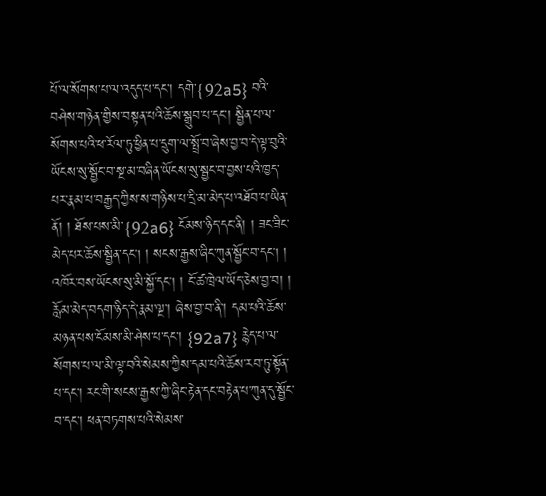པོ་ལ་སོགས་པ་ལ་འདུད་པ་དང་། དགེ་{92a5} བའི་བཤེས་གཉེན་གྱིས་བསྟན་པའི་ཆོས་སྒྲུབ་པ་དང་། སྦྱིན་པ་ལ་སོགས་པའི་ཕ་རོལ་ཏུ་ཕྱིན་པ་དྲུག་ལ་སྤྲོ་བ་ཞེས་བྱ་བ་དེ་ལྟ་བུའི་ཡོངས་སུ་སྦྱོང་བ་སྔ་མ་བཞིན་ཡོངས་སུ་སྦྱང་བ་བྱས་པའི་ཁྱད་པར་རྣམ་པ་བརྒྱད་ཀྱིས་ས་གཉིས་པ་དྲི་མ་མེད་པ་འཐོབ་པ་ཡིན་ནོ། ། ཐོས་པས་མི་{92a6} ངོམས་ཉིད་དང་ནི། ། ཟང་ཟིང་མེད་པར་ཆོས་སྦྱིན་དང། ། སངས་རྒྱས་ཞིང་ཀུན་སྦྱོང་བ་དང། ། འཁོར་བས་ཡོངས་སུ་མི་སྐྱོ་དང། ། ངོ་ཚ་ཁྲེལ་ཡོད་ཅེས་བྱ་བ། ། རློམ་མེད་བདག་ཉིད་དེ་རྣམ་ལྔ་། ཞེས་བྱ་བ་ནི་། དམ་པའི་ཆོས་མཉན་པས་ངོམས་མི་ཤེས་པ་དང་། {92a7} རྙེད་པ་ལ་སོགས་པ་ལ་མི་ལྟ་བའི་སེམས་ཀྱིས་དམ་པའི་ཆོས་རབ་ཏུ་སྟོན་པ་དང་། རང་གི་སངས་རྒྱས་ཀྱི་ཞིང་རྟེན་དང་བརྟེན་པ་ཀུན་དུ་སྦྱོང་བ་དང་། ཕན་བཏགས་པའི་སེམས་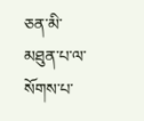ཅན་མི་མཐུན་པ་ལ་སོགས་པ་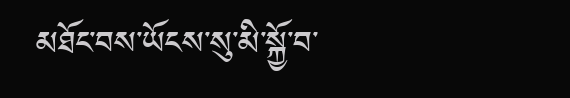མཐོང་བས་ཡོངས་སུ་མི་སྐྱོ་བ་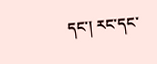དང་། རང་དང་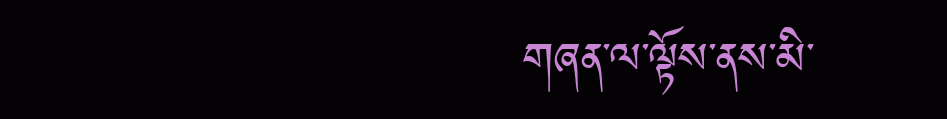གཞན་ལ་ལྟོས་ནས་མི་